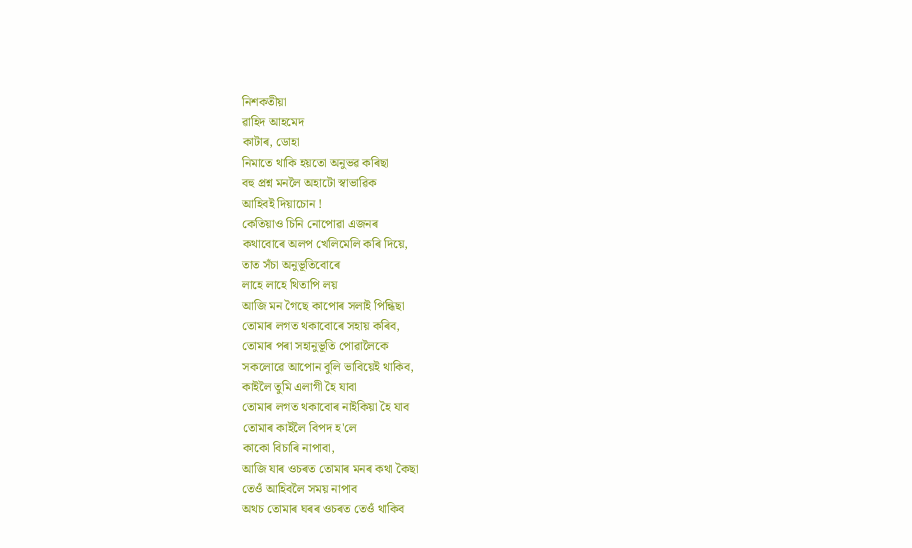নিশকতীয়া
ৱাহিদ আহমেদ
কাটাৰ, ডোহা
নিমাতে থাকি হয়তো অনুভৱ কৰিছা
বহু প্ৰশ্ন মনলৈ অহাটো স্বাভাৱিক
আহিবই দিয়াচোন !
কেতিয়াও চিনি নোপোৱা এজনৰ
কথাবোৰে অলপ খেলিমেলি কৰি দিয়ে,
তাত সঁচা অনুভূতিবোৰে
লাহে লাহে থিতাপি লয়
আজি মন গৈছে কাপোৰ সলাই পিন্ধিছা
তোমাৰ লগত থকাবোৰে সহায় কৰিব,
তোমাৰ পৰা সহানুভূতি পোৱালৈকে
সকলোৱে আপোন বুলি ভাবিয়েই থাকিব,
কাইলৈ তুমি এলাগী হৈ যাবা
তোমাৰ লগত থকাবোৰ নাইকিয়া হৈ যাব
তোমাৰ কাইলৈ বিপদ হ'লে
কাকো বিচাৰি নাপাবা,
আজি যাৰ ওচৰত তোমাৰ মনৰ কথা কৈছা
তেওঁ আহিবলৈ সময় নাপাব
অথচ তোমাৰ ঘৰৰ ওচৰত তেওঁ থাকিব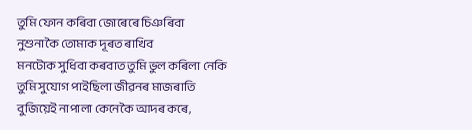তুমি ফোন কৰিবা জোৰেৰে চিঞৰিবা
নুশুনাকৈ তোমাক দূৰত ৰাখিব
মনটোক সুধিবা কৰবাত তুমি ভুল কৰিলা নেকি
তুমি সুযোগ পাইছিলা জীৱনৰ মাজৰাতি
বুজিয়েই নাপালা কেনেকৈ আদৰ কৰে,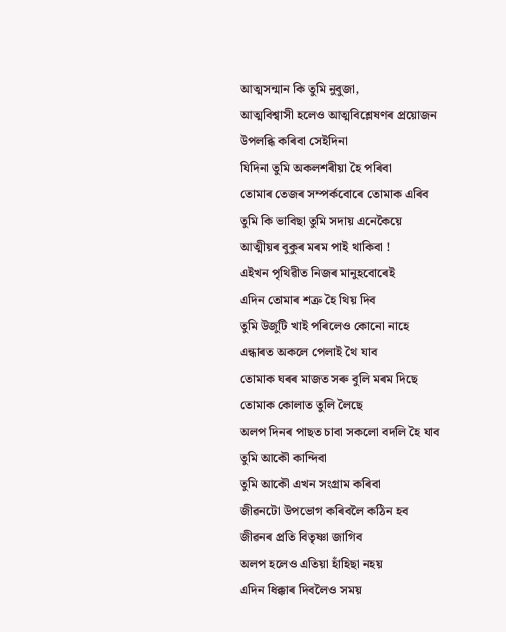আত্মসন্মান কি তুমি নুবুজা,
আত্মবিশ্বাসী হলেও আত্মবিশ্লেষণৰ প্ৰয়োজন
উপলব্ধি কৰিবা সেইদিনা
যিদিনা তুমি অকলশৰীয়া হৈ পৰিবা
তোমাৰ তেজৰ সম্পৰ্কবোৰে তোমাক এৰিব
তুমি কি ভাবিছা তুমি সদায় এনেকৈয়ে
আত্মীয়ৰ বুকুৰ মৰম পাই থাকিবা !
এইখন পৃথিৱীত নিজৰ মানুহবোৰেই
এদিন তোমাৰ শত্ৰু হৈ থিয় দিব
তুমি উজুটি খাই পৰিলেও কোনো নাহে
এন্ধাৰত অকলে পেলাই থৈ যাব
তোমাক ঘৰৰ মাজত সৰু বুলি মৰম দিছে
তোমাক কোলাত তুলি লৈছে
অলপ দিনৰ পাছত চাবা সকলো বদলি হৈ যাব
তুমি আকৌ কান্দিবা
তুমি আকৌ এখন সংগ্ৰাম কৰিবা
জীৱনটো উপভোগ কৰিবলৈ কঠিন হব
জীৱনৰ প্ৰতি বিতৃষ্ণা জাগিব
অলপ হলেও এতিয়া হাঁহিছা নহয়
এদিন ধিক্কাৰ দিবলৈও সময়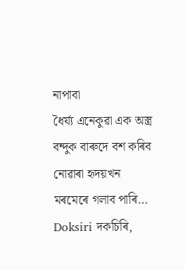নাপাবা
ধৈৰ্য্য এনেকুৱা এক অস্ত্ৰ
বন্দুক বাৰুদে বশ কৰিব নোৱাৰা হৃদয়খন
মৰমেৰে গলাব পাৰি…
Doksiri দকচিৰি,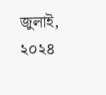জুলাই, ২০২৪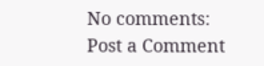No comments:
Post a Comment